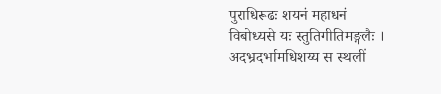पुराधिरूढः शयनं महाधनं
विबोध्यसे यः स्तुतिगीतिमङ्गलैः ।
अदभ्रदर्भामधिशय्य स स्थलीं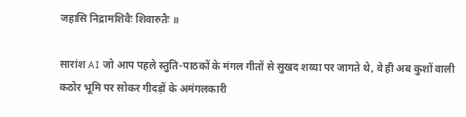जहासि निद्रामशिवैः शिवारुतैः ॥

सारांश AI जो आप पहले स्तुति-पाठकों के मंगल गीतों से सुखद शय्या पर जागते थे, वे ही अब कुशों वाली कठोर भूमि पर सोकर गीदड़ों के अमंगलकारी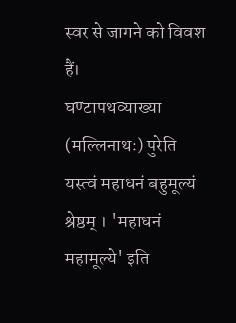स्वर से जागने को विवश हैं।
घण्टापथव्याख्या (मल्लिनाथः) पुरेति यस्त्वं महाधनं बहुमूल्यं श्रेष्ठम् । 'महाधनं महामूल्ये' इति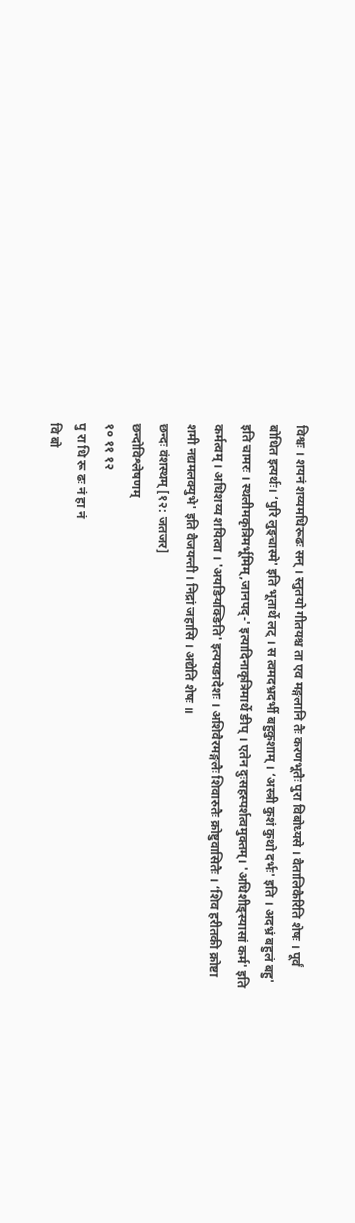विश्वः । शयनं शय्यमधिरूढः सन् । स्तुतयो गीतयश्च ता एव मङ्गलानि तैः करणभूतैः पुरा विबोध्यसे । वैतालिकैरिति शेषः । पूर्वं बोधित इत्यर्थः। ‘पुरि लुङ्चास्मे' इति भूतार्थे लट् । स त्वमदभ्रदर्भी बहुकुशाम् । ‘अस्त्री कुशं कुथो दर्भः' इति । अदभ्रं बहुलं बहु' इति चामरः । स्थलीमकृत्रिमर्भूमिम्,जानपद्-' इत्यादिनाकृत्रिमार्थे ङीप् । एतेन दुःसहस्पर्शत्वमुक्तम्। 'अधिशीङ्स्यासां कर्म' इति कर्मत्वम् । अधिशय्य शयित्वा । 'अयङियक्ङिति' इत्ययङादेशः । अशिवैरमङ्गलैः शिवारुतैः क्रोष्टुवासितैः । ‘शिव हरीतकी क्रोष्टा शमी नद्यमलक्युभे' इति वैजयन्ती । निद्रां जहासि । अद्येति शेषः ॥
छन्दः वंशस्थम् [१२: जतजर]
छन्दोविश्लेषणम्
१० ११ १२
पु रा धि रू ढः नं हा नं
वि बो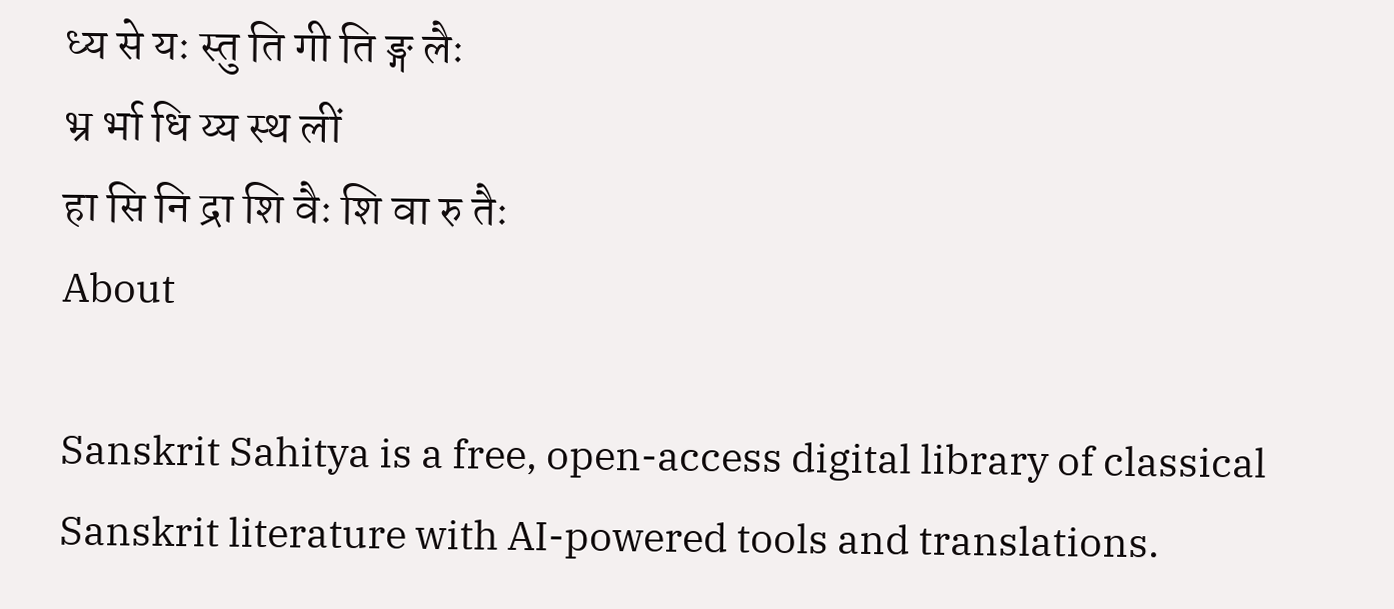ध्य से यः स्तु ति गी ति ङ्ग लैः
भ्र र्भा धि य्य स्थ लीं
हा सि नि द्रा शि वैः शि वा रु तैः
About

Sanskrit Sahitya is a free, open-access digital library of classical Sanskrit literature with AI-powered tools and translations.